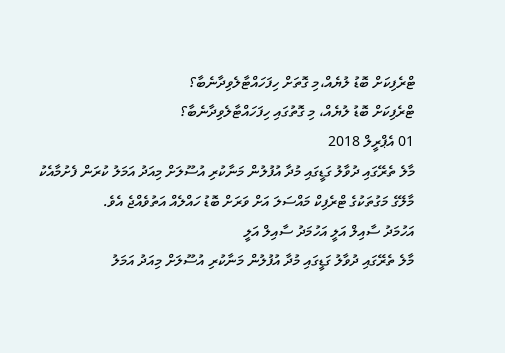ޓްރެފިކަށް ބޮޑު ލުޔެއް،މި ގޮތަށް ހިފަހައްޓާލެވިދާނެބާ؟
ޓްރެފިކަށް ބޮޑު ލުޔެއް، މި ގޮތުގައި ހިފަހައްޓާލެވިދާނެބާ؟
01 އެޕްރީލް 2018
މާލެ ތެރޭގައި ދުވާލު ގަޑީގައި މުދާ އުފުލުން މަނާކުރި އުސޫލަށް މިއަދު އަމަލު ކުރަން ފެށުމާއެކު މާލޭގެ މަގުތަކުގެ ޓްރެފިކް މައްސަލަ އަށް ވަރަށް ބޮޑު ހައްލެއް އަތުވެއްޖެ އެވެ.
އަހުމަދު ސާއިލް އަލީ އަހުމަދު ސާއިލް އަލީ
މާލެ ތެރޭގައި ދުވާލު ގަޑީގައި މުދާ އުފުލުން މަނާކުރި އުސޫލަށް މިއަދު އަމަލު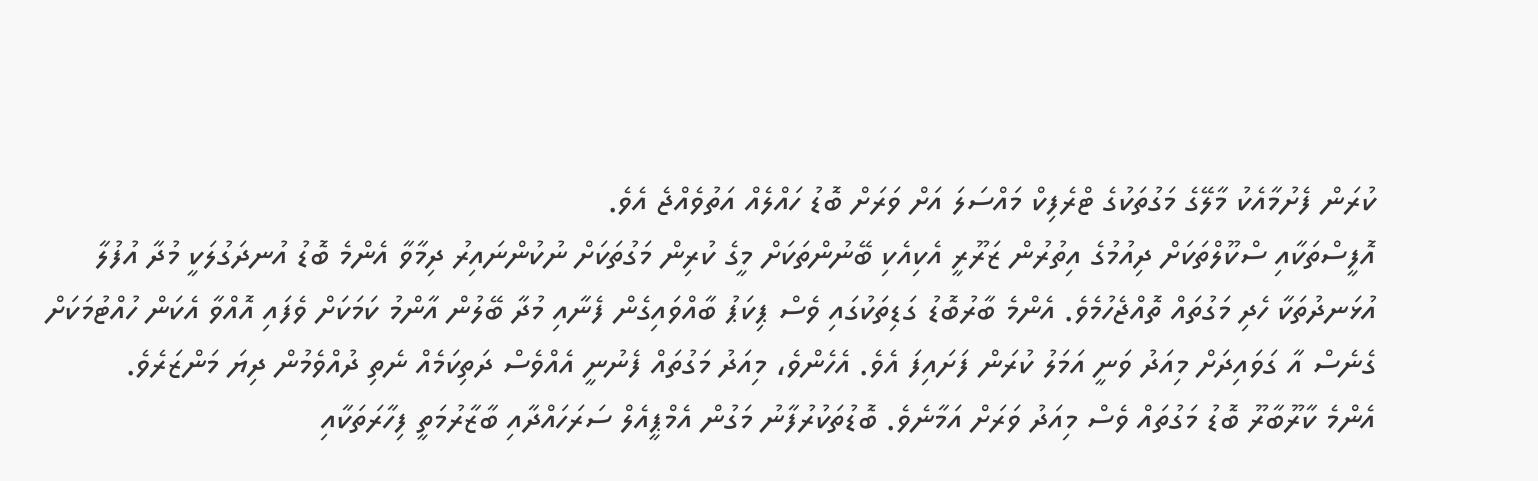ކުރަން ފެށުމާއެކު މާލޭގެ މަގުތަކުގެ ޓްރެފިކް މައްސަލަ އަށް ވަރަށް ބޮޑު ހައްލެއް އަތުވެއްޖެ އެވެ.
އޮފީސްތަކާއި ސްކޫލްތަކަށް ދިއުމުގެ އިތުރުން ޒަރޫރީ އެކިއެކި ބޭނުންތަކަށް މީގެ ކުރިން މަގުތަކަށް ނުކުންނައިރު ދިމާވާ އެންމެ ބޮޑު އުނދަގުލަކީ މުދާ އުފުލާ އުޅަނދުތަކާ ހެދި މަގުތައް ތޮއްޖެހުމެވެ. އެންމެ ބާރުބޮޑު ގަޑިތަކުގައި ވެސް ޕިކަޕު ބާއްވައިގެން ފެނާއި މުދާ ބޭލުން އާންމު ކަމަކަށް ވެފައި އޮއްވާ އެކަން ހުއްޓުމަކަށް ގެނެސް އާ ގަވައިދަށް މިއަދު ވަނީ އަމަލު ކުރަން ފަށައިފަ އެވެ. އެހެންވެ، މިއަދު މަގުތައް ފެނުނީ އެއްވެސް ދަތިކަމެއް ނެތި ދުއްވެމުން ދިޔަ މަންޒަރެވެ.
އެންމެ ކާރޫބާރޫ ބޮޑު މަގުތައް ވެސް މިއަދު ވަރަށް އަމާނެވެ. ބޮޑުތަކުރުފާނު މަގުން އެމްޕީއެލް ސަރަހައްދާއި ބާޒާރުމަތީ ފިހާރަތަކާއި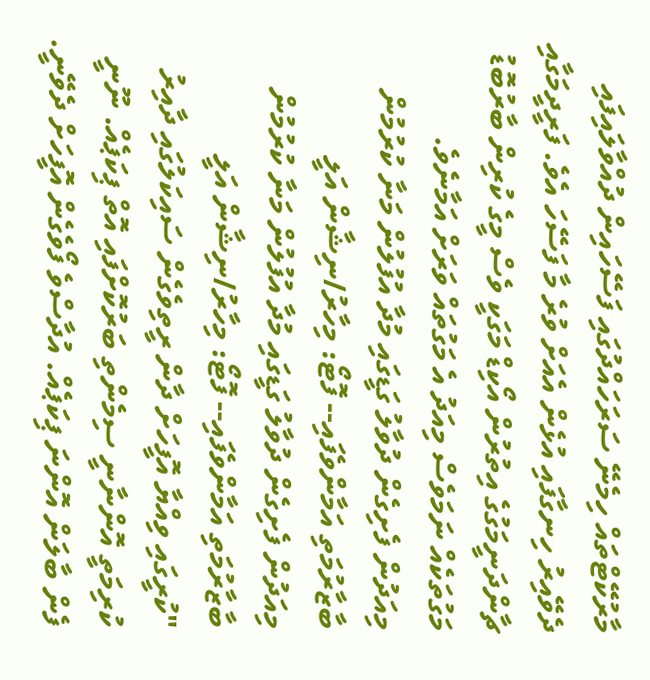މާރުކޭޓްތައް ހިމެނޭ ސަރަހައްދުގައި ފަސޭހައިން ދުއްވާލައިފައި ދެވޭއިރު ހިނގާފައި އުޅެން އެއަށް ވުރެ މާ ފަސޭހަ އެވެ. ފަރީދީމަގާއި ޗާންދަނީމަގުގެ އިތުރުން އޯކިޑް މަގަކީ ވެސް މީގެ ކުރިން ބާރުބޮޑު މަގުތަކެއް ނަމަވެސް މިއަދު އެ މަގުތައް ވަރަށް އަމާނެވެ.
މިއަދުން ފެށިގެން ދުވާލު ގަޑީގައި މުދާ އުފުލުން މަނާ ކުރުމުން ބާޒާރުމަތި އަމާންވެފައި-- ފޮޓޯ: މިހާރު/ނިޝާން އަލީ
މިއަދުން ފެށިގެން ދުވާލު ގަޑީގައި މުދާ އުފުލުން މަނާ ކުރުމުން ބާޒާރުމަތި އަމާންވެފައި-- ފޮޓޯ: މިހާރު/ނިޝާން އަލީ
"ކުރީގައި ވިއްޔާ އޮފީހަށް ދާން ރީތިވެގެން ސައިކަލުގައި ދާއިރު ކުރިމަތީ އޮންނާނީ ސިމެންތި ބަރުކޮށްފައި އޮތް ޕިކަޕެއް. ނޫނީ ފެން ބާލަން އޮންނަ ޕިކަޕެއް. އުދާސްވެ ފޯވެގެން އޮފީހަށް ދެވޭނީ.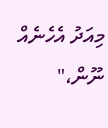މިއަދު އެހެނެއް ނޫން،"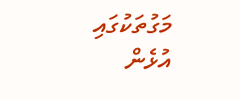މަގުތަކުގައި އުޅެން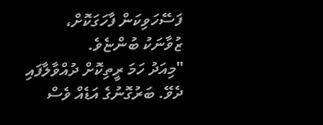ފަސޭހަވިކަން ފާހަގަކޮށް، ޒުވާނަކު ބުންޏެވެ.
"މިއަދު ހަމަ ރީތިކޮށް ދުއްވާލާފައި ދެވޭ. ބަރުގޮނުގެ އަޑެއް ވެސް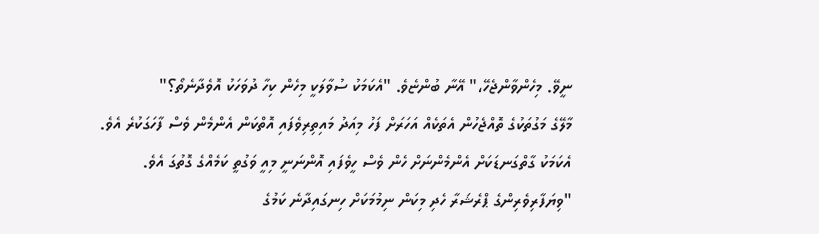ނީވޭ. މިހެންވާންޖެހޭ،" އޭނާ ބުންޏެވެ. "އެކަމަކު ސުވާލަކީ މިހެން ކިހާ ދުވަހަކު އޮވެދާނެތޯ؟"
މާލޭގެ މަގުތަކުގެ ތޮއްޖެހުން އެތަކެއް އަހަރަށް ފަހު މިއަދު މައިތިރިވެފައި އޮތްކަން އެންމެން ވެސް ފާހަގަކުރެ އެވެ. އެކަމަކު ގާތްގަނޑަކަށް އެންމެންނަށް ހެން ވެސް ހީވެފައި އޮންނަނީ މިއީ ވަގުތީ ކަމެއްގެ ގޮތުގަ އެވެ.
"ވިޔަފާރިވެރިންގެ ޕްރެޝަރާ ހެދި މިކަން ނިމުމަކަށް ހިނގައިދާނެ ކަމުގެ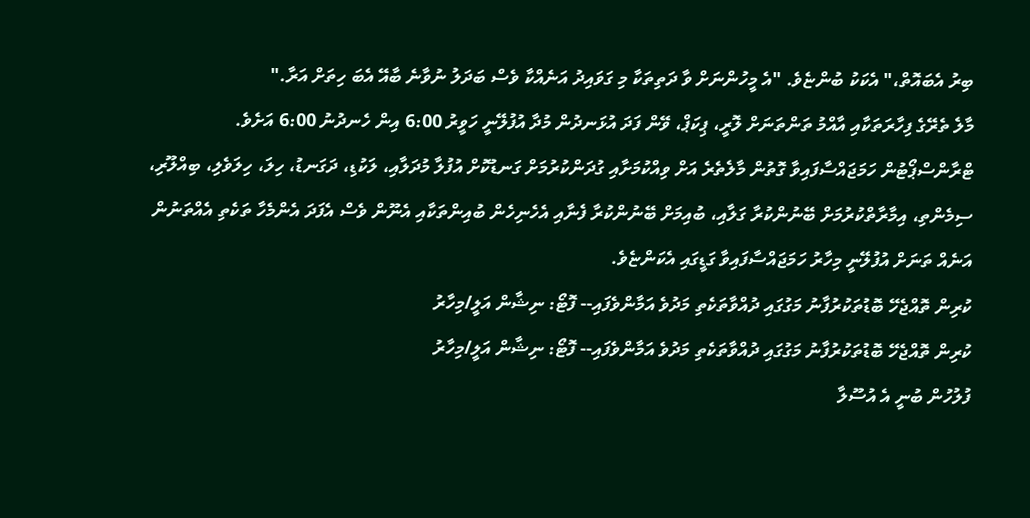ބިރު އެބައޮތް،" އެކަކު ބުންޏެވެ. "އެ މީހުންނަށް ވާ ދަތިތަކާ މި ގަވައިދު އަނެއްކާ ވެސް ބަދަލު ނުވާނެ ބާއޭ އެބަ ހިތަށް އަރާ."
މާލެ ތެރޭގެ ފިހާރަތަކާއި އާއްމު ތަންތަނަށް ލޮރީ، ޕިކަޕް، ވޭން ފަދަ އުޅަނދުން މުދާ އުފުލޭނީ ހަވީރު 6:00 އިން ހެނދުނު 6:00 އަށެވެ.
ޓްރާންސްޕޯޓުން ހަމަޖައްސާފައިވާ ގޮތުން މާލެތެރެ އަށް ވިއްކުމަށާއި ގުދަންކުރުމަށް ގަނޑުކޮށް އުފުލާ މުދަލާއި، ލަކުޑި، ދަގަނޑު، ހިލަ، ހިލަވެލި، ބިއްލޫރި، ސިމެންތި، އިމާރާތްކުރުމަށް ބޭނުންކުރާ ގަލާއި، ބުއިމަށް ބޭނުންކުރާ ފެނާއި އެހެނިހެން ބުއިންތަކާއި އެނޫން ވެސް އެފަދަ އެންމެހާ ތަކެތި އެއްތަނުން އަނެއް ތަނަށް އުފުލޭނީ މިހާރު ހަމަޖައްސާފައިވާ ގަޑީގައި އެކަންޏެވެ.
ކުރިން ތޮއްޖެހޭ ބޮޑުތަކުރުފާނު މަގުގައި ދުއްވާތަކެތި މަދުވެ އަމާންވެފައި-- ފޮޓޯ: ނިޝާން އަލީ/މިހާރު
ކުރިން ތޮއްޖެހޭ ބޮޑުތަކުރުފާނު މަގުގައި ދުއްވާތަކެތި މަދުވެ އަމާންވެފައި-- ފޮޓޯ: ނިޝާން އަލީ/މިހާރު
ފުލުހުން ބުނީ އެ އުސޫލާ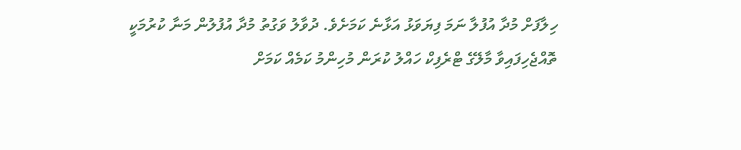ހިލާފަށް މުދާ އުފުލާ ނަމަ ފިޔަވަޅު އަޅާނެ ކަމަށެވެ. ދުވާލު ވަގުތު މުދާ އުފުލުން މަނާ ކުރުމަކީ ތޮއްޖެހިފައިވާ މާލޭގެ ޓްރެފިކް ހައްލު ކުރަން މުހިންމު ކަމެއް ކަމަށް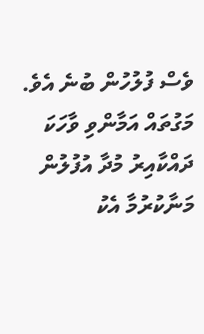ވެސް ފުލުހުން ބުނެ އެވެ.
މަގުތައް އަމާންވި ވާހަކަ ދައްކާއިރު މުދާ އުފުލުން މަނާކުރުމާ އެކު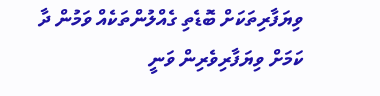ވިޔަފާރިތަކަށް ބޮޑެތި ގެއްލުންތަކެއް ވަމުން ދާ ކަމަށް ވިޔަފާރިވެރިން ވަނީ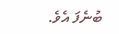ބުނެފަ އެވެ.